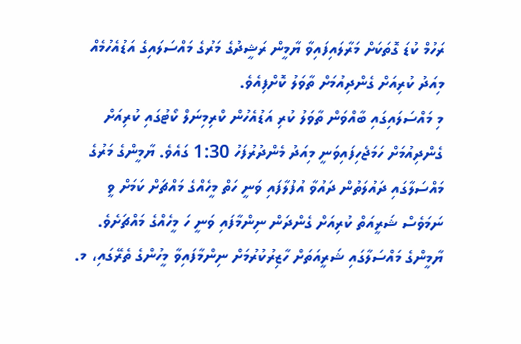ރަހުމް ކުޑަ ގޮތަކަށް މަރާލައިފައިވާ ޔާމީން ރަޝީދުގެ މަރުގެ މައްސަލައިގެ އަޑުއެހުމެއް މިއަދު ކުރިއަށް ގެންދިއުމަށް ތާވަލު ކޮށްފިއެވެ.
މި މައްސަލައިގައި ބާއްވަން ތާވަލު ކުރި އަޑުއެހުން ކްރިމިނަލް ކޯޓުގައި ކުރިއަށް ގެންދިއުމަށް ހަމަޖެހިފައިވަނީ މިއަދު މެންދުރުފަހު 1:30 ގައެވެ. ޔާމީންގެ މަރުގެ މައްސަލާގައި ދައުލަތުން ދައުވާ އުފުލާފައި ވަނީ ހަތް މީހެއްގެ މައްޗަށް ކަމަށް ވީ ނަމަވެސް ޝަރީއަތް ކުރިއަށް ގެންދަން ނިންމާފައި ވަނީ ހަ މީހެއްގެ މައްޗަށެވެ.
ޔާމީންގެ މައްސަލާގައި ޝަރީއަތަށް ހާޒިރުކުރުމަށް ނިންމާފައިވާ މީހުންގެ ތެރޭގައި، މ.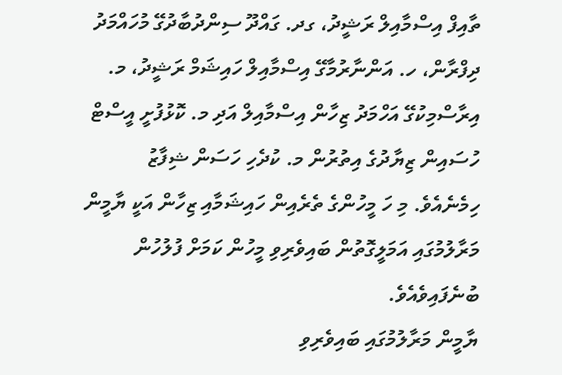ތާއިފް އިސްމާއިލް ރަޝީދު، ގދ. ގައްދޫ ސިންދުބާދުގޭ މުހައްމަދު ދިފްރާން، ހ. އަންނާރުމާގޭ އިސްމާއިލް ހައިޝަމް ރަޝީދު، މ. އިރާސްމިކުގޭ އަހްމަދު ޒިހާން އިސްމާއިލް އަދި މ. ކޮޅުފުށީ އީސްޓް ހުސައިން ޒިޔާދުގެ އިތުރުން މ. ކުދެހި ހަސަން ޝިފާޒު ހިމެނެއެވެ. މި ހަ މީހުންގެ ތެރެއިން ހައިޝަމާއި ޒިހާން އަކީ ޔާމީން މަރާލުމުގައި އަމަލީގޮތުން ބައިވެރިވި މީހުން ކަމަށް ފުލުހުން ބުނެފައިވެއެވެ.
ޔާމީން މަރާލުމުގައި ބައިވެރިވި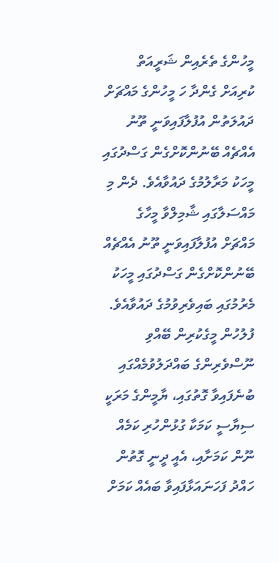މީހުންގެ ތެރެއިން ޝަރީއަތް ކުރިއަށް ގެންދާ ހަ މީހުންގެ މައްޗަށް ދައުލަތުން އުފުލާފައިވަނީ ތޫނު އެއްޗެއް ބޭނުންކޮށްގެން ގަސްދުގައި މީހަކު މަރާލުމުގެ ދައުވާއެވެ. ދެން މި މައްސަލާގައި ޝާމިލްވާ މީހާގެ މައްޗަށް އުފުލާފައިވަނީ ތޫނު އެއްޗެއް ބޭނުންކޮށްގެން ގަސްދުގައި މީހަކު މެރުމުގައި ބައިވެރިވުމުގެ ދައުވާއެވެ.
ފުލުހުން މީގެކުރިން ބޭއްވި ނޫސްވެރިންގެ ބައްދަލުވުމެއްގައި ބުނެފައިވާ ގޮތުގައި، ޔާމީންގެ މަރަކީ ސިޔާސީ ކަމަކާ ގުޅުންހުރި ކަމެއް ނޫން ކަމަށާއި، އެއީ ދީނީ ގޮތުން ހައްދު ފަހަނައަޅާފައިވާ ބައެއް ކަމަށް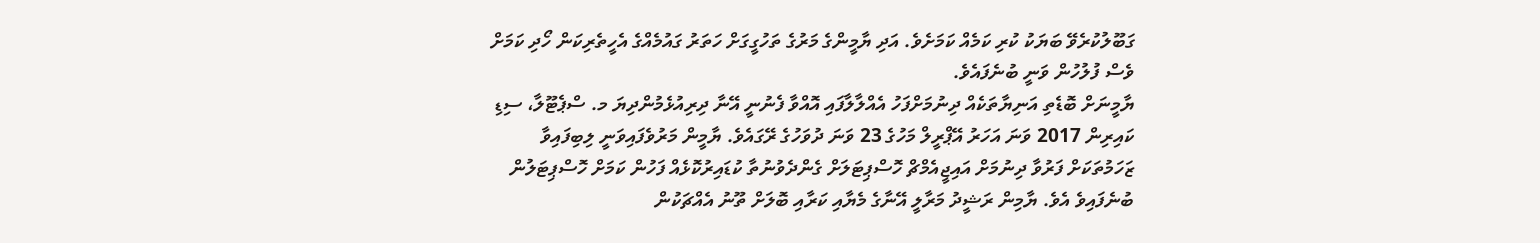ގަބޫލުކުރެވޭ ބަޔަކު ކުރި ކަމެއް ކަމަށެވެ. އަދި ޔާމީންގެ މަރުގެ ތަހުގީގަށް ހަތަރު ގައުމެއްގެ އެހީތެރިކަން ހޯދި ކަމަށް ވެސް ފުލުހުން ވަނީ ބުނެފައެވެ.
ޔާމީނަށް ބޮޑެތި އަނިޔާތަކެއް ދިނުމަށްފަހު އެއްލާލާފައި އޮއްވާ ފެނުނީ އޭނާ ދިރިއުޅެމުންދިޔަ މ. ސްޕެޓޫލާ، ސިޑި ކައިރިން 2017 ވަނަ އަހަރު އޭޕްރީލް މަހުގެ 23 ވަނަ ދުވަހުގެ ރޭގައެވެ. ޔާމީން މަރުވެފައިވަނީ ލިބިފައިވާ ޒަހަމުތަކަށް ފަރުވާ ދިނުމަށް އައިޖީއެމްޗް ހޮސްޕިޓަލަށް ގެންދެވުނުތާ ކުޑައިރުކޮޅެއް ފަހުން ކަމަށް ހޮސްޕިޓަލުން ބުނެފައިވެ އެވެ. ޔާމިން ރަޝީދު މަރާލީ އޭނާގެ މެޔާއި ކަރާއި ބޮލަށް ތޫނު އެއްޗަކުން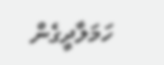ހަމަލާދީގެން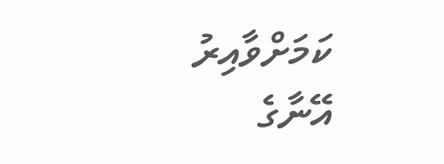ކަމަށްވާއިރު އޭނާގެ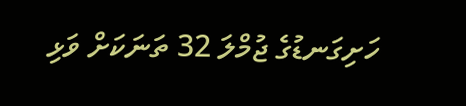ހަށިގަނޑުގެ ޖުމްލަ 32 ތަނަކަށް ވަޅި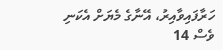ހަރާފައިވާއިރު، އޭނާގެ މެޔަށް އެކަނި ވެސް 14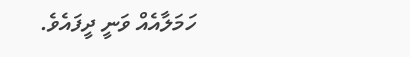ހަމަލާއެއް ވަނީ ދީފައެވެ.